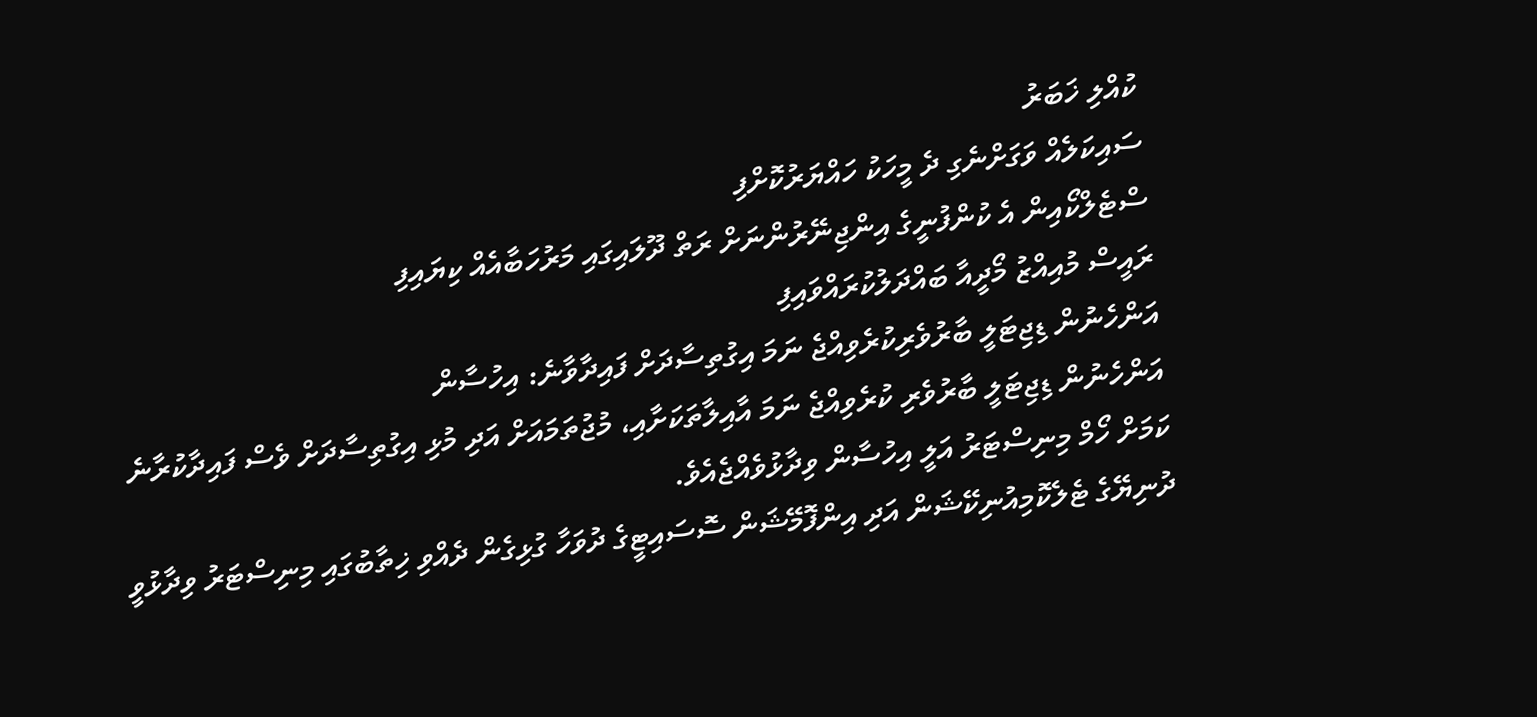ކުއްލި ޚަބަރު
ސައިކަލެއް ވަގަށްނެގި ދެ މީހަކު ހައްޔަރުކޮށްފި
ސްޓެލްކޯއިން އެ ކުންފުނީގެ އިންޖިނޭރުންނަށް ރަތް ދޫލައިގައި މަރުހަބާއެއް ކިޔައިފި
ރައީސް މުއިއްޒު މޯދީއާ ބައްދަލުކުރައްވައިފި
އަންހެނުން ޑިޖިޓަލީ ބާރުވެރިކުރެވިއްޖެ ނަމަ އިގުތިސާދަށް ފައިދާވާނެ: އިހުސާން
އަންހެނުން ޑިޖިޓަލީ ބާރުވެރި ކުރެވިއްޖެ ނަމަ އާއިލާތަކަށާއި، މުޖުތަމައަށް އަދި މުޅި އިގުތިސާދަށް ވެސް ފައިދާކުރާނެ ކަމަށް ހޯމް މިނިސްޓަރު އަލީ އިހުސާން ވިދާޅުވެއްޖެއެވެ.
ދުނިޔޭގެ ޓެލެކޮމިއުނިކޭޝަން އަދި އިންފޮމޭޝަން ސޮސައިޓީގެ ދުވަހާ ގުޅިގެން ދެއްވި ޚިތާބުގައި މިނިސްޓަރު ވިދާޅުވީ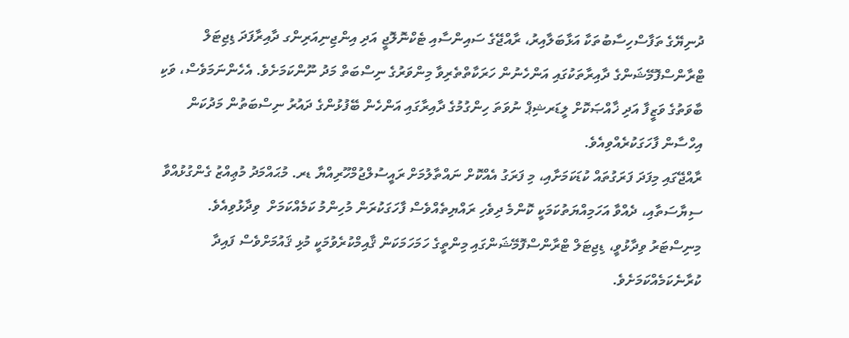ދުނިޔޭގެ ތަފާސްހިސާބުތަކާ އަޅާބަލާއިރު، ރާއްޖޭގެ ސައިންސާއި ޓެކްނޮލޮޖީ އަދި އިންޖިނިއަރިންގ ދާއިރާފަދަ ޑިޖިޓަލް ޓްރާންސްފޮމޭޝަންގެ ދާއިރާތަކުގައި އަންހެނުން ހަރަކާތްތެރިވާ މިންވަރުގެ ނިސްބަތް މަދު ނޫންކަމަށެވެ. އެހެންނަމަވެސް، ވަކި ބާވަތުގެ ވަޒީފާ އަދި ޚާއްޞަކޮށް ލީޑަރޝިޕް ނުވަތަ ހިންގުމުގެ ދާއިރާގައި އަންހެން ބޭފުޅުންގެ ދައުރު ނިސްބަތުން މަދުކަން އިހްސާން ފާހަގަކުރެއްވިއެވެ.
ރާއްޖޭގައި މިފަދަ ފަރަގުތައް ކުޑަކަމަށާއި، މި ފަރަގު އެއްކޮށް ނައްތާލުމަށް ރައީސުލްޖުމްހޫރިއްޔާ ޑރ. މުޙައްމަދު މުޢިއްޒު ގެންގުޅުއްވާ ސިޔާސަތާއި، ދެއްވާ އަހަމިއްޔަތުކަމަކީ ކޮންމެ ދިވެހި ރައްޔިތެއްވެސް ފާހަގަކުރަން މުހިންމު ކަމެއްކަމަށް  ވިދާޅުވިއެވެ.
މިނިސްޓަރު ވިދާޅުވީ، ޑިޖިޓަލް ޓްރާންސްފޮމޭޝަންގައި މިންތީގެ ހަމަހަމަކަން ޤާއިމްކުރެވުމަކީ މުޅި ޤައުމަށްވެސް ފައިދާ ކުރާނެކަމެއްކަމަށެވެ.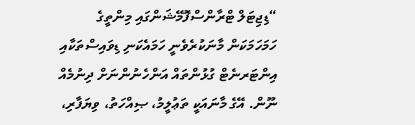“ޑިޖިޓަލް ޓްރާންސްފޮމޭޝަންގައި މިންތީގެ ހަމަހަމަކަން މާނަކުރެވެނީ ހަމައެކަނި ޑިވައިސްތަކާއި އިންޓަރނެޓް ގުޅުންތައް އަންހެނުންނަށް ދިނުމެއް ނޫން. އޭގެ މާނައަކީ ތަޢުލީމު، ޞިއްހަތު، ވިޔަފާރި،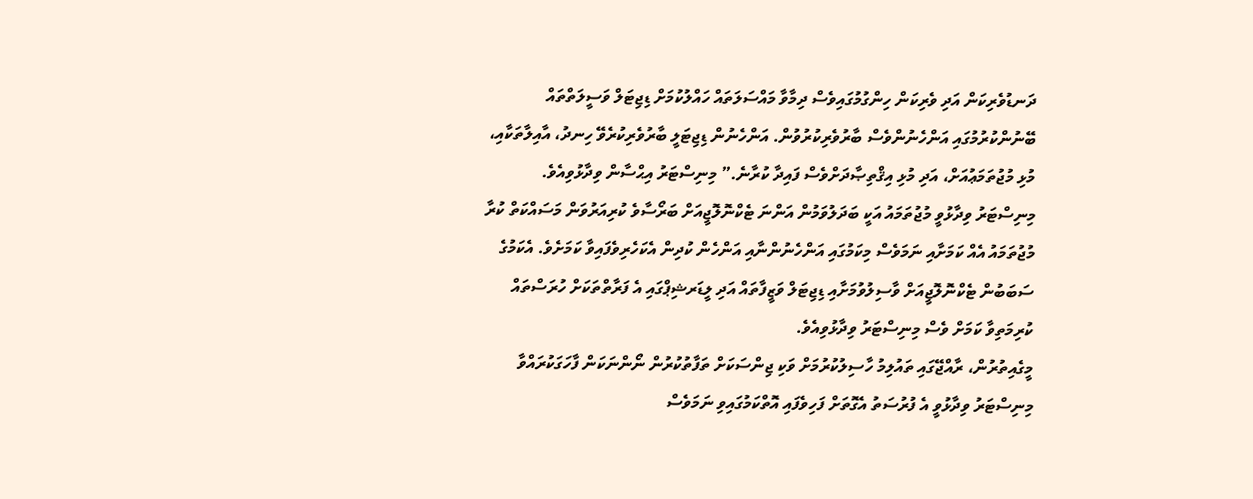ދަނޑުވެރިކަން އަދި ވެރިކަން ހިންގުމުގައިވެސް ދިމާވާ މައްސަލަތައް ހައްލުކުމަށް ޑިޖިޓަލް ވަސީލަތްތައް ބޭނުންކުރުމުގައި އަންހެނުންވެސް ބާރުވެރިކުރުވުން. އަންހެނުން ޑިޖިޓަލީ ބާރުވެރިކުރެވޭ ހިނދު، އާއިލާތަކާއި، މުޅި މުޖުތަމަޢުއަށް، އަދި މުޅި އިޤްތިޞާދަށްވެސް ފައިދާ ކުރާނެ.” މިނިސްޓަރު އިޙްސާން ވިދާޅުވިއެވެ.
މިނިސްޓަރު ވިދާޅުވީ މުޖުތަމައު އަކީ ބަދަލުވަމުން އަންނަ ޓެކްނޮލޮޖީއަށް ބަރޯސާވެ ކުރިއަރުވަން މަސައްކަތް ކުރާ މުޖުތަމައު އެއް ކަމަށާއި ނަމަވެސް މިކަމުގައި އަންހެނުންނާއި އަންހެން ކުދިން އެކަހެރިވެފައިވާ ކަމަށެވެ. އެކަމުގެ ސަބަބުން ޓެކްނޮލޮޖީއަށް ވާސިލުވުމަށާއި ޑިޖިޓަލް ވަޒީފާތައް އަދި ލީޑަރޝިޕްގައި އެ ފަރާތްތަކަށް ހުރަސްތައް ކުރިމަތިވާ ކަމަށް ވެސް މިނިސްޓަރު ވިދާޅުވިއެވެ.
މީގެއިތުރުން، ރާއްޖޭގައި ތައުލިމު ހާސިލުކުރުމަށް ވަކި ޖިންސަކަށް ތަފާތުކުރުން ނޯންނަކަން ފާހަގަކުރައްވާ މިނިސްޓަރު ވިދާޅުވީ އެ ފުރުސަތު އެގޮތަށް ފަހިވެފައި އޮތްކަމުގައިވި ނަމަވެސް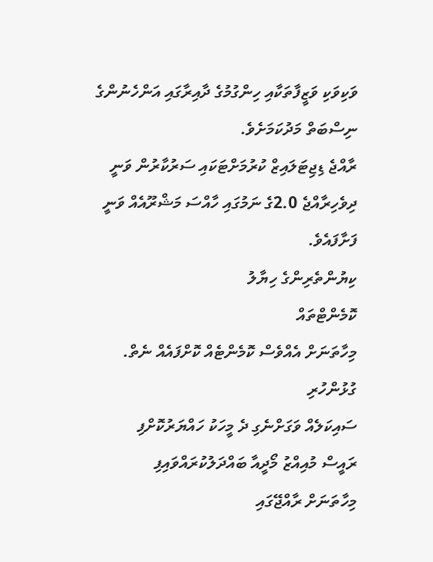ވަކިވަކި ވަޒީފާތަކާއި ހިންގުމުގެ ދާއިރާގައި އަންހެނުންގެ ނިސްބަތް މަދުކަމަށެވެ.
ރާއްޖެ ޑިޖިޓަލައިޒް ކުރުމަށްޓަކައި ސަރުކާރުން ވަނީ ދިވެހިރާއްޖެ 2.0ގެ ނަމުގައި ހާއްސަ މަޝްރޫއެއް ވަނީ ފަށާފައެވެ.
ކިޔުންތެރިންގެ ހިޔާލު
ކޮމެންޓްތައް
މިހާތަނަށް އެއްވެސް ކޮމެންޓެއް ކޮށްފައެއް ނެތް.
ގުޅުންހުރި
ސައިކަލެއް ވަގަށްނެގި ދެ މީހަކު ހައްޔަރުކޮށްފި
ރައީސް މުއިއްޒު މޯދީއާ ބައްދަލުކުރައްވައިފި
މިހާތަނަށް ރާއްޖޭގައި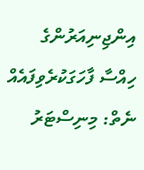އިންޖިނިއަރުންގެ ހިއްސާ ފާހަގަކުރެވިފައެއް ނެތް: މިނިސްޓަރު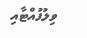ވިލުފުއްޓާއި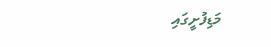މަޑިފުށީގައި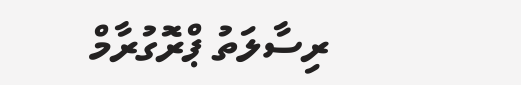ރިސާލަތު ޕްރޮގުރާމް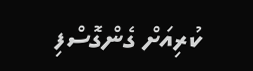ކުރިއަށް ގެންގޮސްފި